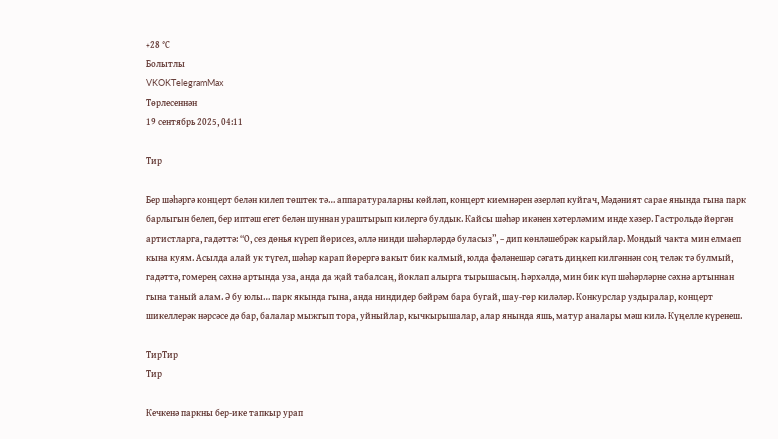+28 °С
Болытлы
VKOKTelegramMax
Төрлесеннән
19 сентябрь 2025, 04:11

Тир

Бер шәһәргә концерт белән килеп төштек тә… аппаратураларны көйләп, концерт киемнәрен әзерләп куйгач, Мәдәният сарае янында гына парк барлыгын белеп, бер иптәш егет белән шуннан ураштырып килергә булдык. Кайсы шәһәр икәнен хәтерләмим инде хәзер. Гастрольдә йөргән артистларга, гадәттә: “О, сез дөнья күреп йөрисез, әллә нинди шәһәрләрдә буласыз”, – дип көнләшебрәк карыйлар. Мондый чакта мин елмаеп кына куям. Асылда алай ук түгел, шәһәр карап йөрергә вакыт бик калмый, юлда фәләнешәр сәгать диңкеп килгәннән соң теләк тә булмый, гадәттә, гомерең сәхнә артында уза, анда да җай табалсаң, йоклап алырга тырышасың. Һәрхәлдә, мин бик күп шәһәрләрне сәхнә артыннан гына таный алам. Ә бу юлы… парк якында гына, анда ниндидер бәйрәм бара бугай, шау-гөр киләләр. Конкурслар уздыралар, концерт шикеллерәк нәрсәсе дә бар, балалар мыжгып тора, уйныйлар, кычкырышалар, алар янында яшь, матур аналары мәш килә. Күңелле күренеш.

ТирТир
Тир

Кечкенә паркны бер-ике тапкыр урап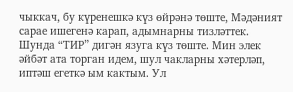чыккач, бу күренешкә күз өйрәнә төште, Мәдәният сарае ишегенә карап, адымнарны тизләттек. Шунда “ТИР” дигән язуга күз төште. Мин элек әйбәт ата торган идем, шул чакларны хәтерләп, иптәш егеткә ым кактым. Ул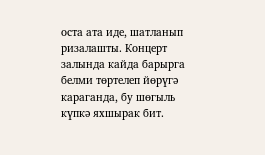оста ата иде, шатланып ризалашты. Концерт залында кайда барырга белми төртелеп йөрүгә караганда, бу шөгыль күпкә яхшырак бит.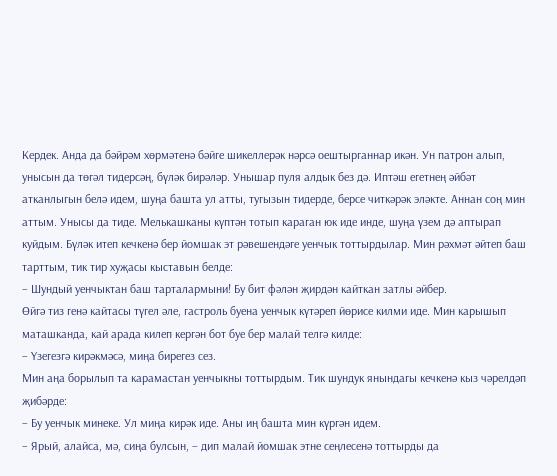Кердек. Анда да бәйрәм хөрмәтенә бәйге шикеллерәк нәрсә оештырганнар икән. Ун патрон алып, унысын да төгәл тидерсәң, бүләк бирәләр. Унышар пуля алдык без дә. Иптәш егетнең әйбәт атканлыгын белә идем, шуңа башта ул атты, тугызын тидерде, берсе читкәрәк эләкте. Аннан соң мин аттым. Унысы да тиде. Мелькашканы күптән тотып караган юк иде инде, шуңа үзем дә аптырап куйдым. Бүләк итеп кечкенә бер йомшак эт рәвешендәге уенчык тоттырдылар. Мин рәхмәт әйтеп баш тарттым, тик тир хуҗасы кыставын белде:
– Шундый уенчыктан баш тарталармыни! Бу бит фәлән җирдән кайткан затлы әйбер.
Өйгә тиз генә кайтасы түгел әле, гастроль буена уенчык күтәреп йөрисе килми иде. Мин карышып маташканда, кай арада килеп кергән бот буе бер малай телгә килде:
– Үзегезгә кирәкмәсә, миңа бирегез сез.
Мин аңа борылып та карамастан уенчыкны тоттырдым. Тик шундук янындагы кечкенә кыз чәрелдәп җибәрде:
– Бу уенчык минеке. Ул миңа кирәк иде. Аны иң башта мин күргән идем.
– Ярый, алайса, мә, сиңа булсын, – дип малай йомшак этне сеңлесенә тоттырды да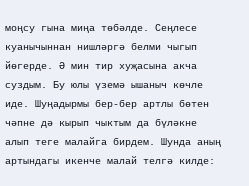моңсу гына миңа төбәлде. Сеңлесе куанычыннан нишләргә белми чыгып йөгерде. Ә мин тир хуҗасына акча суздым. Бу юлы үземә ышаныч көчле иде. Шуңадырмы бер-бер артлы бөтен чәпне дә кырып чыктым да бүләкне алып теге малайга бирдем. Шунда аның артындагы икенче малай телгә килде: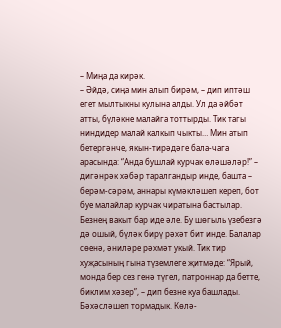– Миңа да кирәк.
– Әйдә, сиңа мин алып бирәм, – дип иптәш егет мылтыкны кулына алды. Ул да әйбәт атты, бүләкне малайга тоттырды. Тик тагы ниндидер малай калкып чыкты… Мин атып бетергәнче, якын-тирәдәге бала-чага арасында: “Анда бушлай курчак өләшәләр!” – дигәнрәк хәбәр таралгандыр инде, башта – берәм-сәрәм, аннары күмәкләшеп кереп, бот буе малайлар курчак чиратына бастылар.
Безнең вакыт бар иде әле. Бу шөгыль үзебезгә дә ошый, бүләк бирү рәхәт бит инде. Балалар сөенә, әниләре рәхмәт укый. Тик тир хуҗасының гына түземлеге җитмәде: “Ярый, монда бер сез генә түгел, патроннар да бетте, биклим хәзер”, – дип безне куа башлады. Бәхәсләшеп тормадык. Көлә-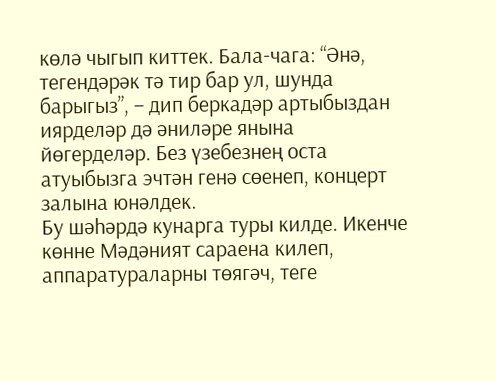көлә чыгып киттек. Бала-чага: “Әнә, тегендәрәк тә тир бар ул, шунда барыгыз”, – дип беркадәр артыбыздан иярделәр дә әниләре янына йөгерделәр. Без үзебезнең оста атуыбызга эчтән генә сөенеп, концерт залына юнәлдек.
Бу шәһәрдә кунарга туры килде. Икенче көнне Мәдәният сараена килеп, аппаратураларны төягәч, теге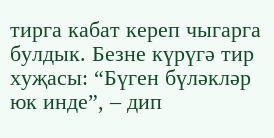тирга кабат кереп чыгарга булдык. Безне күрүгә тир хуҗасы: “Бүген бүләкләр юк инде”, – дип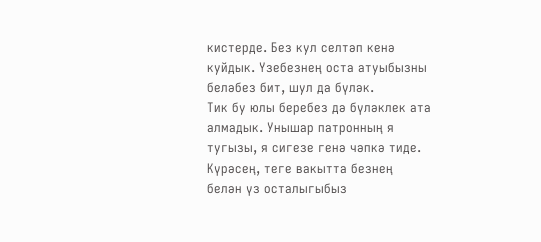кистерде. Без кул селтәп кенә куйдык. Үзебезнең оста атуыбызны беләбез бит, шул да бүләк.
Тик бу юлы беребез дә бүләклек ата алмадык. Унышар патронның я тугызы, я сигезе генә чәпкә тиде. Күрәсең, теге вакытта безнең белән үз осталыгыбыз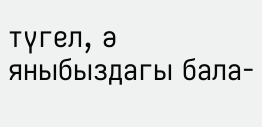түгел, ә яныбыздагы бала-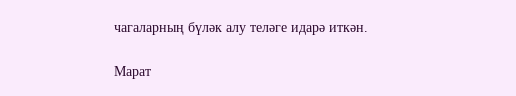чагаларның бүләк алу теләге идарә иткән.

Марат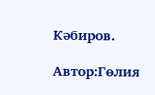Кәбиров.

Автор:Гөлия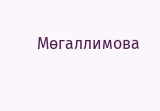Мөгаллимова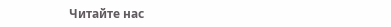Читайте нас